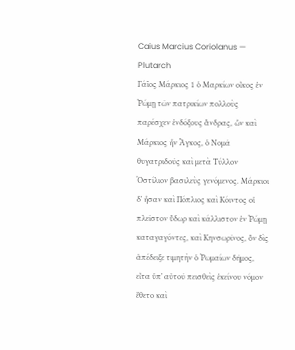Caius Marcius Coriolanus — Plutarch
Γάϊος Μάρκιος 1 ὁ Μαρκίων οἶκος ἐν Ῥώμῃ τῶν πατρικίων πολλοὺς παρέσχεν ἐνδόξους ἄνδρας, ὧν καὶ Μάρκιος ἦν Ἄγκος, ὁ Νομᾶ θυγατριδοῦς καὶ μετὰ Τύλλον Ὁστίλιον βασιλεὺς γενόμενος. Μάρκιοι δʼ ἦσαν καὶ Πόπλιος καὶ Κόιντος οἱ πλεῖστον ὕδωρ καὶ κάλλιστον ἐν Ῥώμῃ καταγαγόντες, καὶ Κηνσωρῖνος, ὃν δὶς ἀπέδειξε τιμητὴν ὁ Ῥωμαίων δῆμος, εἶτα ὑπʼ αὐτοῦ πεισθεὶς ἐκείνου νόμον ἔθετο καὶ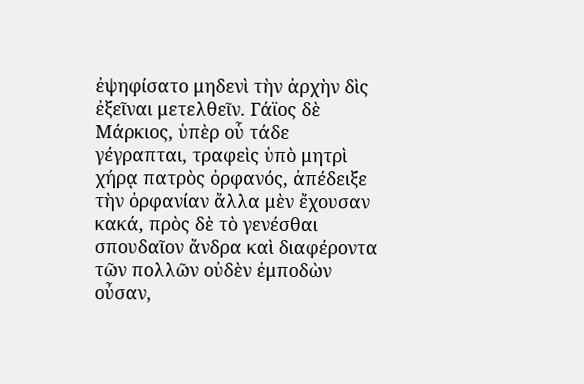ἐψηφίσατο μηδενὶ τὴν ἀρχὴν δὶς ἐξεῖναι μετελθεῖν. Γάϊος δὲ Μάρκιος, ὑπὲρ οὗ τάδε γέγραπται, τραφεὶς ὑπὸ μητρὶ χήρᾳ πατρὸς ὀρφανός, ἀπέδειξε τὴν ὀρφανίαν ἄλλα μὲν ἔχουσαν κακά, πρὸς δὲ τὸ γενέσθαι σπουδαῖον ἄνδρα καὶ διαφέροντα τῶν πολλῶν οὐδὲν ἐμποδὼν οὖσαν,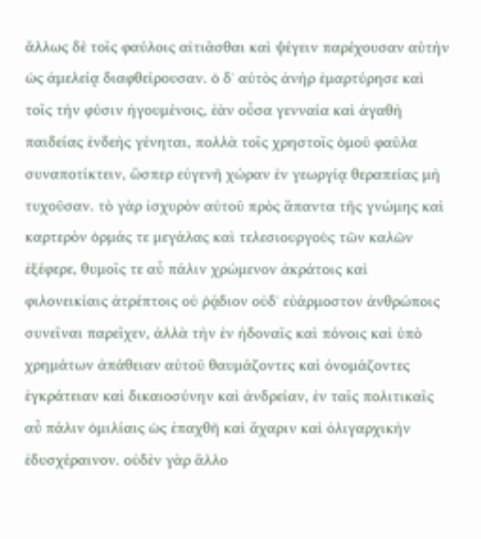ἄλλως δὲ τοῖς φαύλοις αἰτιᾶσθαι καὶ ψέγειν παρέχουσαν αὑτὴν ὡς ἀμελείᾳ διαφθείρουσαν. ὁ δʼ αὐτὸς ἀνὴρ ἐμαρτύρησε καὶ τοῖς τὴν φύσιν ἡγουμένοις, ἐὰν οὖσα γενναία καὶ ἀγαθὴ παιδείας ἐνδεὴς γένηται, πολλὰ τοῖς χρηστοῖς ὁμοῦ φαῦλα συναποτίκτειν, ὥσπερ εὐγενῆ χώραν ἐν γεωργίᾳ θεραπείας μὴ τυχοῦσαν. τὸ γὰρ ἰσχυρὸν αὐτοῦ πρὸς ἅπαντα τῆς γνώμης καὶ καρτερὸν ὁρμάς τε μεγάλας καὶ τελεσιουργοὺς τῶν καλῶν ἐξέφερε, θυμοῖς τε αὖ πάλιν χρώμενον ἀκράτοις καὶ φιλονεικίαις ἀτρέπτοις οὐ ῥᾴδιον οὐδʼ εὐάρμοστον ἀνθρώποις συνεῖναι παρεῖχεν, ἀλλὰ τὴν ἐν ἡδοναῖς καὶ πόνοις καὶ ὑπὸ χρημάτων ἀπάθειαν αὐτοῦ θαυμάζοντες καὶ ὀνομάζοντες ἐγκράτειαν καὶ δικαιοσύνην καὶ ἀνδρείαν, ἐν ταῖς πολιτικαῖς αὖ πάλιν ὁμιλίαις ὡς ἐπαχθῆ καὶ ἄχαριν καὶ ὀλιγαρχικὴν ἐδυσχέραινον. οὐδὲν γὰρ ἄλλο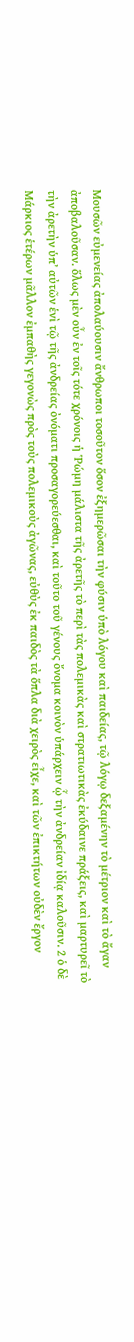Μουσῶν εὐμενείας ἀπολαύουσιν ἄνθρωποι τοσοῦτον ὅσον ἐξημερῶσαι τὴν φύσιν ὑπὸ λόγου καὶ παιδείας, τῷ λόγῳ δεξαμένην τὸ μέτριον καὶ τὸ ἄγαν ἀποβαλοῦσαν. ὅλως μὲν οὖν ἐν τοῖς τότε χρόνοις ἡ Ῥώμη μάλιστα τῆς ἀρετῆς τὸ περὶ τὰς πολεμικὰς καὶ στρατιωτικὰς ἐκύδαινε πράξεις, καὶ μαρτυρεῖ τὸ τὴν ἀρετὴν ὑπʼ αὐτῶν ἑνὶ τῷ τῆς ἀνδρείας ὀνόματι προσαγορεύεσθαι, καὶ τοῦτο τοῦ γένους ὄνομα κοινὸν ὑπάρχειν ᾧ τὴν ἀνδρείαν ἰδίᾳ καλοῦσιν. 2 ὁ δὲ Μάρκιος ἑτέρων μᾶλλον ἐμπαθὴς γεγονὼς πρὸς τοὺς πολεμικοὺς ἀγῶνας, εὐθὺς ἐκ παιδὸς τὰ ὅπλα διὰ χειρὸς εἶχε, καὶ τῶν ἐπικτήτων οὐδὲν ἔργον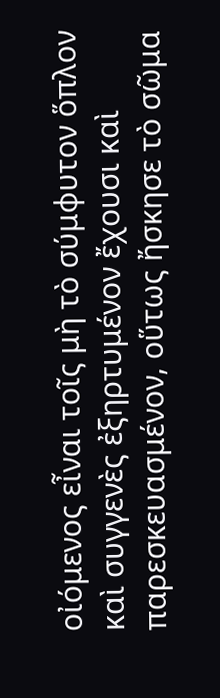οἰόμενος εἶναι τοῖς μὴ τὸ σύμφυτον ὅπλον καὶ συγγενὲς ἐξηρτυμένον ἔχουσι καὶ παρεσκευασμένον, οὕτως ἤσκησε τὸ σῶμα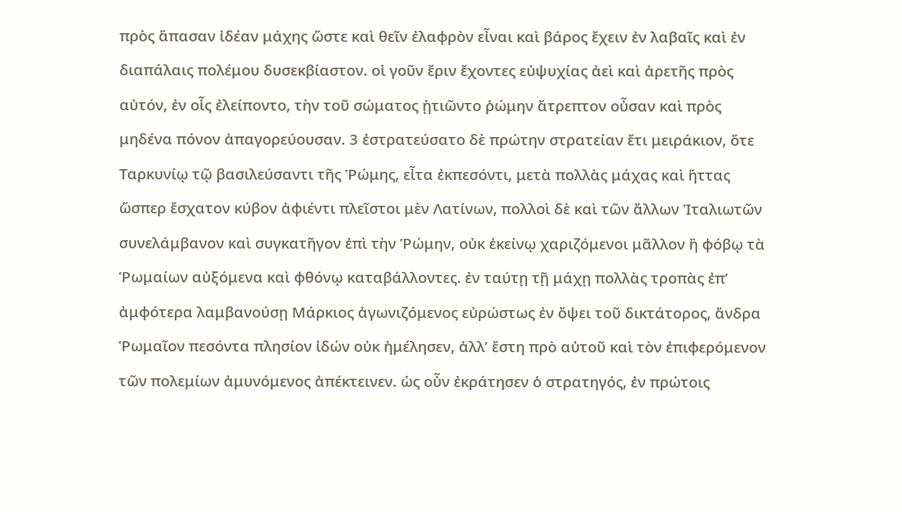πρὸς ἅπασαν ἰδέαν μάχης ὥστε καὶ θεῖν ἐλαφρὸν εἶναι καὶ βάρος ἔχειν ἐν λαβαῖς καὶ ἐν διαπάλαις πολέμου δυσεκβίαστον. οἱ γοῦν ἔριν ἔχοντες εὐψυχίας ἀεὶ καὶ ἀρετῆς πρὸς αὐτόν, ἐν οἷς ἐλείποντο, τὴν τοῦ σώματος ᾐτιῶντο ῥώμην ἄτρεπτον οὖσαν καὶ πρὸς μηδένα πόνον ἀπαγορεύουσαν. 3 ἐστρατεύσατο δὲ πρώτην στρατείαν ἔτι μειράκιον, ὅτε Ταρκυνίῳ τῷ βασιλεύσαντι τῆς Ῥώμης, εἶτα ἐκπεσόντι, μετὰ πολλὰς μάχας καὶ ἥττας ὥσπερ ἔσχατον κύβον ἀφιέντι πλεῖστοι μὲν Λατίνων, πολλοὶ δὲ καὶ τῶν ἄλλων Ἰταλιωτῶν συνελάμβανον καὶ συγκατῆγον ἐπὶ τὴν Ῥώμην, οὐκ ἐκείνῳ χαριζόμενοι μᾶλλον ἢ φόβῳ τὰ Ῥωμαίων αὐξόμενα καὶ φθόνῳ καταβάλλοντες. ἐν ταύτῃ τῇ μάχῃ πολλὰς τροπὰς ἐπʼ ἀμφότερα λαμβανούσῃ Μάρκιος ἀγωνιζόμενος εὐρώστως ἐν ὄψει τοῦ δικτάτορος, ἄνδρα Ῥωμαῖον πεσόντα πλησίον ἰδών οὐκ ἠμέλησεν, ἀλλʼ ἔστη πρὸ αὐτοῦ καὶ τὸν ἐπιφερόμενον τῶν πολεμίων ἀμυνόμενος ἀπέκτεινεν. ὡς οὖν ἐκράτησεν ὁ στρατηγός, ἐν πρώτοις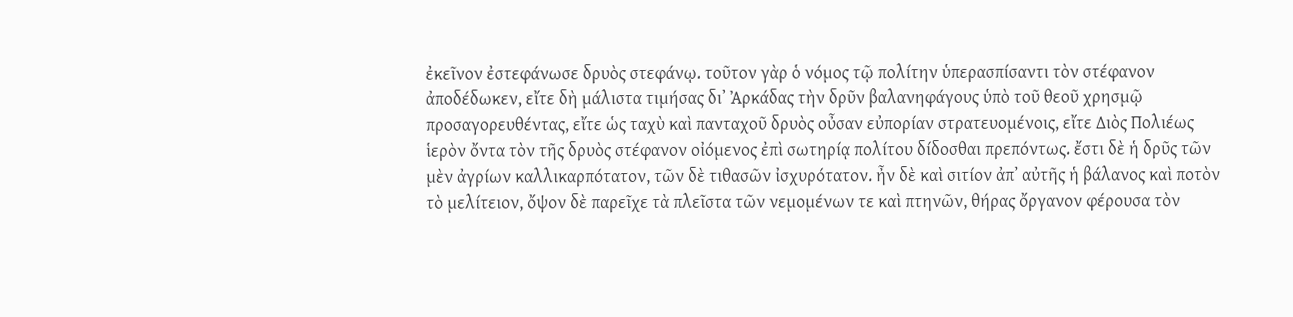ἐκεῖνον ἐστεφάνωσε δρυὸς στεφάνῳ. τοῦτον γὰρ ὁ νόμος τῷ πολίτην ὑπερασπίσαντι τὸν στέφανον ἀποδέδωκεν, εἴτε δὴ μάλιστα τιμήσας διʼ Ἀρκάδας τὴν δρῦν βαλανηφάγους ὑπὸ τοῦ θεοῦ χρησμῷ προσαγορευθέντας, εἴτε ὡς ταχὺ καὶ πανταχοῦ δρυὸς οὖσαν εὐπορίαν στρατευομένοις, εἴτε Διὸς Πολιέως ἱερὸν ὄντα τὸν τῆς δρυὸς στέφανον οἰόμενος ἐπὶ σωτηρίᾳ πολίτου δίδοσθαι πρεπόντως. ἔστι δὲ ἡ δρῦς τῶν μὲν ἀγρίων καλλικαρπότατον, τῶν δὲ τιθασῶν ἰσχυρότατον. ἦν δὲ καὶ σιτίον ἀπʼ αὐτῆς ἡ βάλανος καὶ ποτὸν τὸ μελίτειον, ὄψον δὲ παρεῖχε τὰ πλεῖστα τῶν νεμομένων τε καὶ πτηνῶν, θήρας ὄργανον φέρουσα τὸν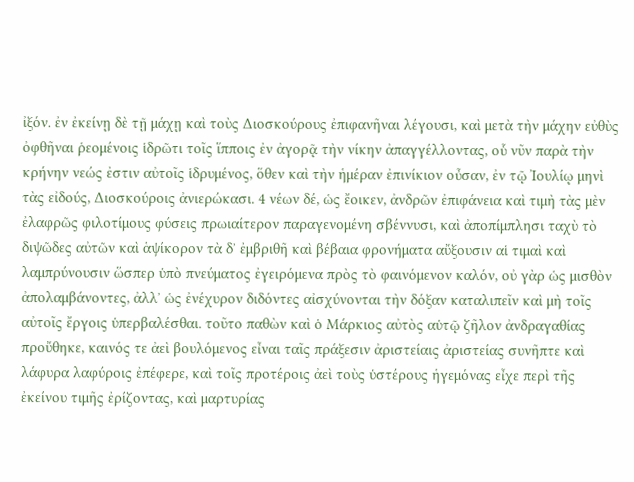ἰξόν. ἐν ἐκείνῃ δὲ τῇ μάχῃ καὶ τοὺς Διοσκούρους ἐπιφανῆναι λέγουσι, καὶ μετὰ τὴν μάχην εὐθὺς ὀφθῆναι ῥεομένοις ἱδρῶτι τοῖς ἵπποις ἐν ἀγορᾷ τὴν νίκην ἀπαγγέλλοντας, οὗ νῦν παρὰ τὴν κρήνην νεώς ἐστιν αὐτοῖς ἱδρυμένος, ὅθεν καὶ τὴν ἡμέραν ἐπινίκιον οὖσαν, ἐν τῷ Ἰουλίῳ μηνὶ τὰς εἰδούς, Διοσκούροις ἀνιερώκασι. 4 νέων δέ, ὡς ἔοικεν, ἀνδρῶν ἐπιφάνεια καὶ τιμὴ τὰς μὲν ἐλαφρῶς φιλοτίμους φύσεις πρωιαίτερον παραγενομένη σβέννυσι, καὶ ἀποπίμπλησι ταχὺ τὸ διψῶδες αὐτῶν καὶ ἁψίκορον τὰ δʼ ἐμβριθῆ καὶ βέβαια φρονήματα αὔξουσιν αἱ τιμαὶ καὶ λαμπρύνουσιν ὥσπερ ὑπὸ πνεύματος ἐγειρόμενα πρὸς τὸ φαινόμενον καλόν, οὐ γὰρ ὡς μισθὸν ἀπολαμβάνοντες, ἀλλʼ ὡς ἐνέχυρον διδόντες αἰσχύνονται τὴν δόξαν καταλιπεῖν καὶ μὴ τοῖς αὐτοῖς ἔργοις ὑπερβαλέσθαι. τοῦτο παθὼν καὶ ὁ Μάρκιος αὐτὸς αὑτῷ ζῆλον ἀνδραγαθίας προὔθηκε, καινός τε ἀεὶ βουλόμενος εἶναι ταῖς πράξεσιν ἀριστείαις ἀριστείας συνῆπτε καὶ λάφυρα λαφύροις ἐπέφερε, καὶ τοῖς προτέροις ἀεὶ τοὺς ὑστέρους ἡγεμόνας εἶχε περὶ τῆς ἐκείνου τιμῆς ἐρίζοντας, καὶ μαρτυρίας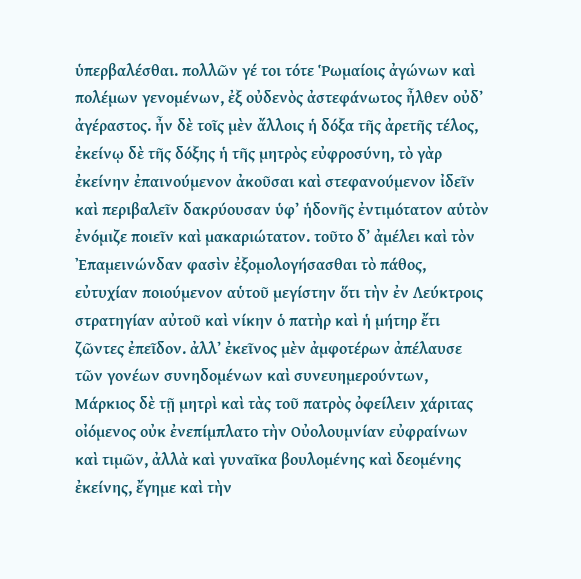ὑπερβαλέσθαι. πολλῶν γέ τοι τότε Ῥωμαίοις ἀγώνων καὶ πολέμων γενομένων, ἐξ οὐδενὸς ἀστεφάνωτος ἦλθεν οὐδʼ ἀγέραστος. ἦν δὲ τοῖς μὲν ἄλλοις ἡ δόξα τῆς ἀρετῆς τέλος, ἐκείνῳ δὲ τῆς δόξης ἡ τῆς μητρὸς εὐφροσύνη, τὸ γὰρ ἐκείνην ἐπαινούμενον ἀκοῦσαι καὶ στεφανούμενον ἰδεῖν καὶ περιβαλεῖν δακρύουσαν ὑφʼ ἡδονῆς ἐντιμότατον αὑτὸν ἐνόμιζε ποιεῖν καὶ μακαριώτατον. τοῦτο δʼ ἀμέλει καὶ τὸν Ἐπαμεινώνδαν φασὶν ἐξομολογήσασθαι τὸ πάθος, εὐτυχίαν ποιούμενον αὑτοῦ μεγίστην ὅτι τὴν ἐν Λεύκτροις στρατηγίαν αὐτοῦ καὶ νίκην ὁ πατὴρ καὶ ἡ μήτηρ ἔτι ζῶντες ἐπεῖδον. ἀλλʼ ἐκεῖνος μὲν ἀμφοτέρων ἀπέλαυσε τῶν γονέων συνηδομένων καὶ συνευημερούντων, Μάρκιος δὲ τῇ μητρὶ καὶ τὰς τοῦ πατρὸς ὀφείλειν χάριτας οἰόμενος οὐκ ἐνεπίμπλατο τὴν Οὐολουμνίαν εὐφραίνων καὶ τιμῶν, ἀλλὰ καὶ γυναῖκα βουλομένης καὶ δεομένης ἐκείνης, ἔγημε καὶ τὴν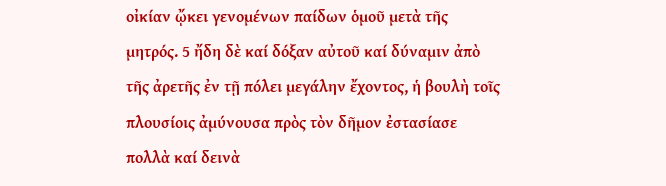οἰκίαν ᾤκει γενομένων παίδων ὁμοῦ μετὰ τῆς μητρός. 5 ἤδη δὲ καί δόξαν αὐτοῦ καί δύναμιν ἀπὸ τῆς ἀρετῆς ἐν τῇ πόλει μεγάλην ἔχοντος, ἡ βουλὴ τοῖς πλουσίοις ἀμύνουσα πρὸς τὸν δῆμον ἐστασίασε πολλὰ καί δεινὰ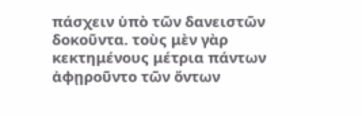πάσχειν ὑπὸ τῶν δανειστῶν δοκοῦντα. τοὺς μὲν γὰρ κεκτημένους μέτρια πάντων ἀφῃροῦντο τῶν ὄντων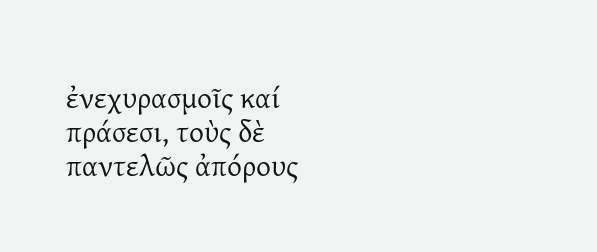ἐνεχυρασμοῖς καί πράσεσι, τοὺς δὲ παντελῶς ἀπόρους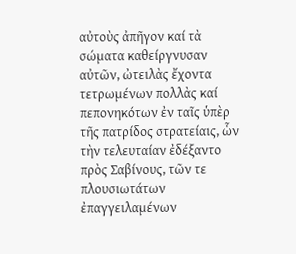αὐτοὺς ἀπῆγον καί τὰ σώματα καθείργνυσαν αὐτῶν, ὠτειλὰς ἔχοντα τετρωμένων πολλὰς καί πεπονηκότων ἐν ταῖς ὑπὲρ τῆς πατρίδος στρατείαις, ὧν τὴν τελευταίαν ἐδέξαντο πρὸς Σαβίνους, τῶν τε πλουσιωτάτων ἐπαγγειλαμένων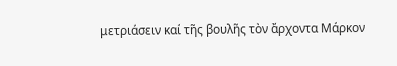μετριάσειν καί τῆς βουλῆς τὸν ἄρχοντα Μάρκον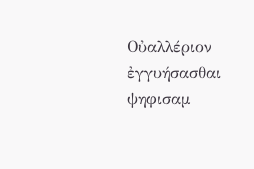Οὐαλλέριον ἐγγυήσασθαι ψηφισαμ